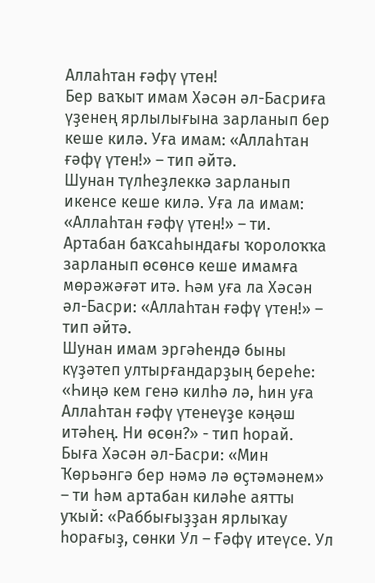Аллаһтан ғәфү үтен!
Бер ваҡыт имам Хәсән әл-Басриға үҙенең ярлылығына зарланып бер кеше килә. Уға имам: «Аллаһтан ғәфү үтен!» – тип әйтә.
Шунан түлһеҙлеккә зарланып икенсе кеше килә. Уға ла имам: «Аллаһтан ғәфү үтен!» – ти.
Артабан баҡсаһындағы ҡоролоҡҡа зарланып өсөнсө кеше имамға мөрәжәғәт итә. Һәм уға ла Хәсән әл-Басри: «Аллаһтан ғәфү үтен!» – тип әйтә.
Шунан имам эргәһендә быны күҙәтеп ултырғандарҙың береһе: «Һиңә кем генә килһә лә, һин уға Аллаһтан ғәфү үтенеүҙе кәңәш итәһең. Ни өсөн?» - тип һорай.
Быға Хәсән әл-Басри: «Мин Ҡөрьәнгә бер нәмә лә өҫтәмәнем» – ти һәм артабан киләһе аятты уҡый: «Раббығыҙҙан ярлыҡау һорағыҙ, сөнки Ул – Ғәфү итеүсе. Ул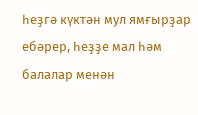һеҙгә күктән мул ямғырҙар ебәрер, һеҙҙе мал һәм балалар менән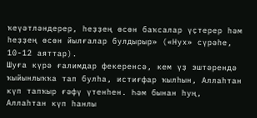ҡеүәтләндерер, һеҙҙең өсөн баҡсалар үҫтерер һәм һеҙҙең өсөн йылғалар булдырыр» («Нух» сүрәһе, 10-12 аяттар).
Шуға күрә ғалимдар фекеренсә, кем үҙ эштәрендә ҡыйынлыҡҡа тап булһа, истиғфар ҡылһын, Аллаһтан күп тапҡыр ғәфү үтенһен. Һәм бынан һуң, Аллаһтан күп һанлы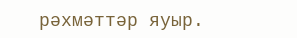рәхмәттәр яуыр.